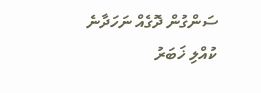ސަންގުން ދޮގެއް ނަހަދާނެ
ކުއްލި ޚަބަރު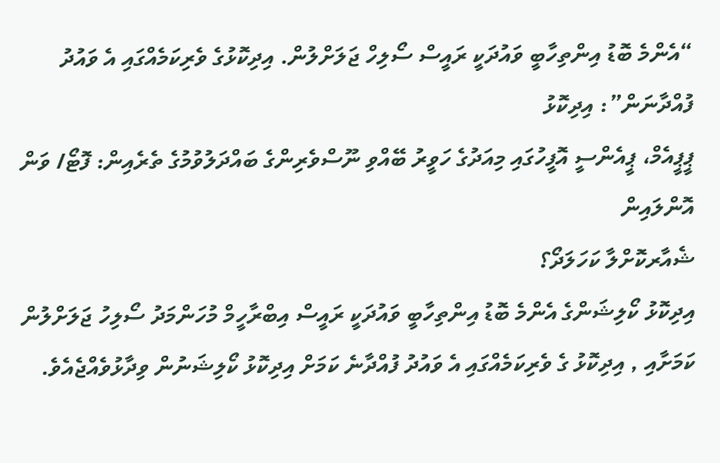“އެންމެ ބޮޑު އިންތިހާބީ ވައުދަކީ ރައީސް ސޯލިހް ޖަލަށްލުން. އިދިކޮޅުގެ ވެރިކަމެއްގައި އެ ވައުދު ފުއްދާނަން”: އިދިކޮޅު
ޕީޕީއެމް، ޕީއެންސީ އޮފީހުގައި މިއަދުގެ ހަވީރު ބޭއްވި ނޫސްވެރިންގެ ބައްދަލުވުމުގެ ތެރެއިން: ފޮޓޯ/ ވަން އޮންލައިން
ޝެއާރކޮށްލާ ކަހަލަދޯ؟
އިދިކޮޅު ކޯލިޝަންގެ އެންމެ ބޮޑު އިންތިހާބީ ވައުދަކީ ރައީސް އިބްރާހީމް މުހަންމަދު ސޯލިހު ޖަލަށްލުން ކަމަށާއި , އިދިކޮޅު ގެ ވެރިކަމެއްގައި އެ ވައުދު ފުއްދާނެ ކަމަށް އިދިކޮޅު ކޯލިޝަނުން ވިދާޅުވެއްޖެއެވެ.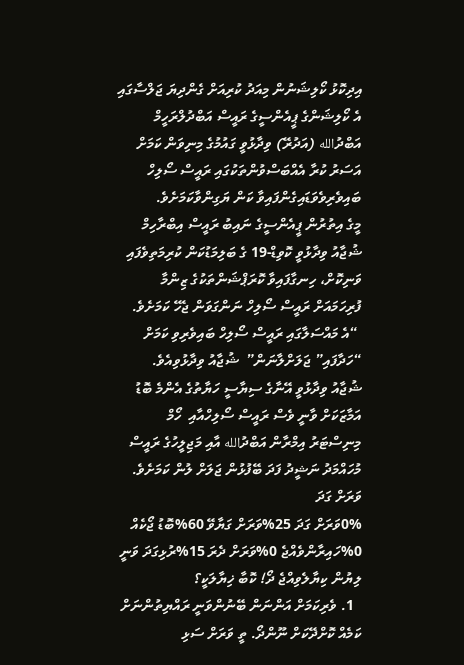އިދިކޮޅު ކޯލިޝަނުން މިއަދު ކުރިއަށް ގެންދިޔަ ޖަލްސާގައި އެ ކޯލިޝަންގެ ޕީއެންސީގެ ރައީސް އަބްދުލްރަހީމް އަބްދުالله (އަދުރޭ) ވިދާޅުވީ ގައުމުގެ މިނިވަން ކަމަށް އަސަރު ކުރާ އެއްބަސްވުންތަކުގައި ރައީސް ސޯލިހް ބައިވެރިވެވަޑައިގެންފައިވާ ކަން ޔަގިންވާކަމަށެވެ.
މީގެ އިތުރުން ޕީއެންސީގެ ނައިބު ރައީސް އިބްރާހިމް ޝުޖާއު ވިދާޅުވީ ކޮވިޑް-19 ގެ ބަލިމަޑުކަން ކުރިމަތިވެފައި ވަނިކޮށް، ހިނގާފައިވާ ކޮރަޕްޝަންތަކުގެ ޒިންމާ ފުރިހަމައަށް ރައީސް ސޯލިހް ނަންގަވަން ޖެހޭ ކަމަށެވެ.
 “އެ މައްސަލާގައި ރައީސް ސޯލިހް ބައިވެރިވި ކަމަށް “ހަދާފައި” ޖަލަށްލާނަން”  ޝުޖާއު ވިދާޅުވިއެވެ.
ޝުޖާއު ވިދާޅުވީ އޭނާގެ ސިޔާސީ ހަޔާތުގެ އެންމެ ބޮޑު އަމާޒަކަށް ވާނީ ވެސް ރައީސް ސޯލިހްއާއި  ހޯމް މިނިސްޓަރު އިމްރާން އަބްދުالله އާއި މަޖިލީހުގެ ރައީސް މުހައްމަދު ނަޝީދު ފަދަ ބޭފުޅުން ޖަލަށް ލުން ކަމަށެވެ.
ވަރަށް ގަދަ
0%ވަރަށް ގަދަ 25%ވަރަށް ގަޔާވޭ 60%ބޮޑު ޖޯކެއް 0%ހައިރާންވެއްޖެ 0%ވަރަށް ދެރަ 15%ރުޅިގަދަ ވަނީ
ލިޔުން ކިޔާލެވިއްޖެ ދޯ! ކޮބާ ޚިޔާލަކީ؟
  1. ވެރިކަމަށް އަންނަން ބޭނުންވަނީ ރައްޔިތުންނަށް ކަމެއް ކޮށްދޭކަށް ނޫންދޯ. ތީ ވަރަށް ސަޅި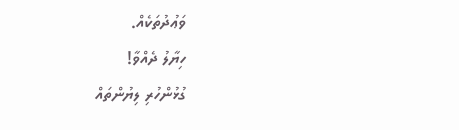ވަޢުދުތަކެއް.
ހިޔާލު ދެއްވާ!
ގުޅުންހުރި ލިޔުންތައް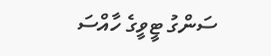ސަންގު ޓީވީގެ ހާއްސަ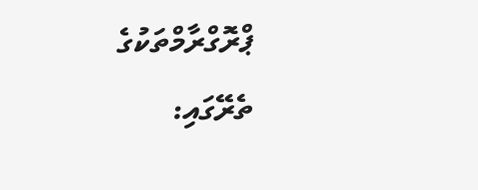ޕްރޮގްރާމްތަކުގެ ތެރޭގައި: